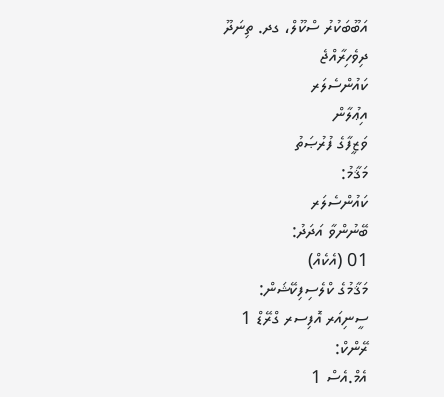އަބޫބަކުރު ސްކޫލް، ގދ. ތިނަދޫ
ދިވެހިރާއްޖެ
ކައުންސެލަރ
އިޢުލާން
ވަޒީފާގެ ފުރުޞަތު
މަޤާމު:
ކައުންސެލަރ
ބޭނުންވާ އަދަދު:
01 (އެކެއް)
މަޤާމުގެ ކްލެސިފިކޭޝަން:
ސީނިއަރ އޮފިސރ ގްރޭޑް 1
ރޭންކް:
އެމް.އެސް 1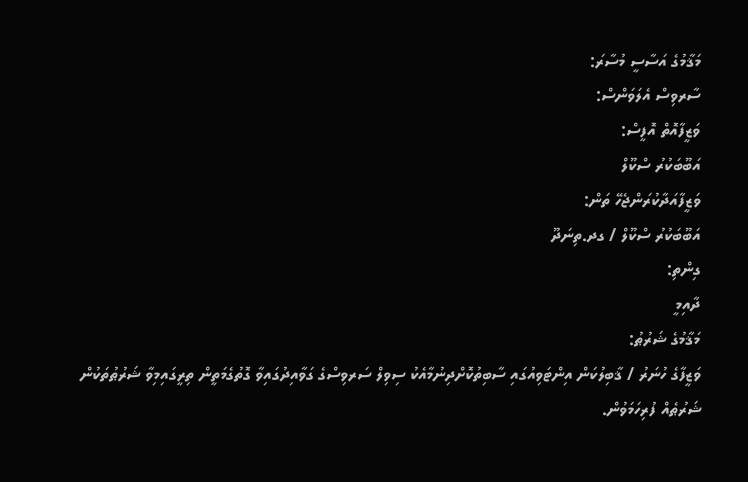މަޤާމުގެ އަސާސީ މުސާރަ:
ސާރވިސް އެލަވަންސް:
ވަޒީފާއޮތް އޮފީސް:
އަބޫބަކުރު ސްކޫލް
ވަޒީފާއަދާކުރަންޖެހޭ ތަން:
އަބޫބަކުރު ސްކޫލް / ގދ.ތިނަދޫ
ގިންތި:
ދާއިމީ
މަޤާމުގެ ޝަރުޠު:
ވަޒީފާގެ ހުނަރު / ޤާބިލުކަން އިންޓަވިއުގައި ސާބިތުކޮށްދިނުމާއެކު ސިވިލް ސަރވިސްގެ ގަވާއިދުގައިވާ ގޮތުގެމަތީން ތިރީގައިމިވާ ޝަރުޠުތަކުން ޝަރުޠެއް ފުރިހަމަވުން.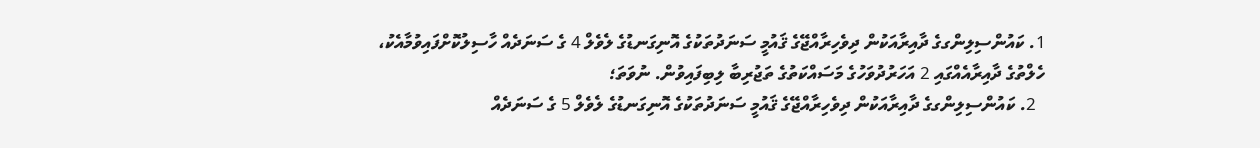1. ކައުންސިލިންގގެ ދާއިރާއަކުން ދިވެހިރާއްޖޭގެ ޤައުމީ ސަނަދުތަކުގެ އޮނިގަނޑުގެ ލެވެލް 4 ގެ ސަނަދެއް ހާސިލުކޮށްފައިވުމާއެކު، ހެލްތުގެ ދާއިރާއެއްގައި 2 އަހަރުދުވަހުގެ މަސައްކަތުގެ ތަޖުރިބާ ލިބިފައިވުން. ނުވަތަ؛
  2. ކައުންސިލިންގގެ ދާއިރާއަކުން ދިވެހިރާއްޖޭގެ ޤައުމީ ސަނަދުތަކުގެ އޮނިގަނޑުގެ ލެވެލް 5 ގެ ސަނަދެއް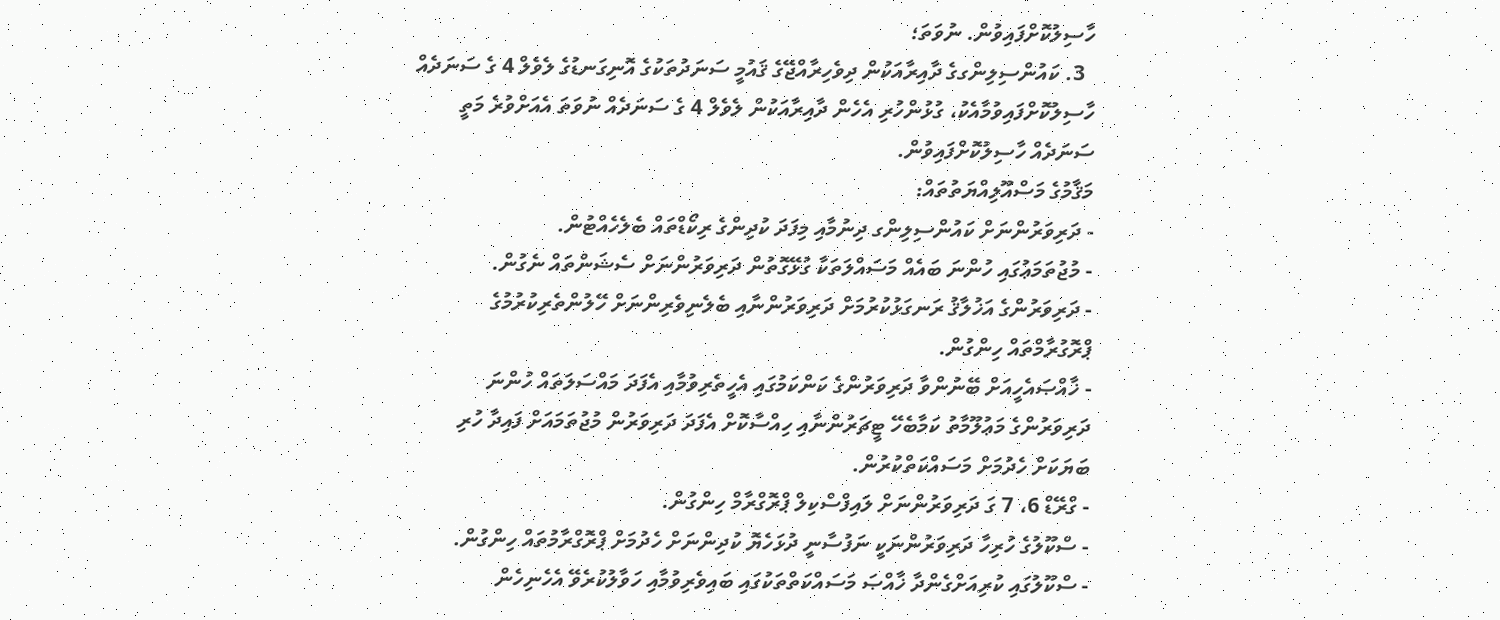ހާސިލުކޮށްފައިވުން. ނުވަތަ؛
  3. ކައުންސިލިންގގެ ދާއިރާއަކުން ދިވެހިރާއްޖޭގެ ޤައުމީ ސަނަދުތަކުގެ އޮނިގަނޑުގެ ލެވެލް 4 ގެ ސަނަދެއް ހާސިލުކޮށްފައިވުމާއެކު، ގުޅުންހުރި އެހެން ދާއިރާއަކުން ލެވެލް 4 ގެ ސަނަދެއް ނުވަތަ އެއަށްވުރެ މަތީ ސަނަދެއް ހާސިލުކޮށްފައިވުން.
މަޤާމުގެ މަސްއޫލިއްޔަތުތައް:
- ދަރިވަރުންނަށް ކައުންސިލިންގ ދިނުމާއި މިފަދަ ކުދިންގެ ރިކޯޑްތައް ބެލެހެއްޓުން.
- މުޖުތަމަޢުގައި ހުންނަ ބައެއް މަސައްލަތަކާ ގުޅޭގޮތުން ދަރިވަރުންނަށް ސެޝަންތައް ނެގުން.
- ދަރިވަރުންގެ އަޚުލާޤު ރަނގަޅުކުރުމަށް ދަރިވަރުންނާއި ބެލެނިވެރިންނަށް ހޭލުންތެރިކުރުމުގެ ޕްރޮގުރާމްތައް ހިންގުން.
- ޚާއްޞައެހީއަށް ބޭނުންވާ ދަރިވަރުންގެ ކަންކަމުގައި އެހީތެރިވުމާއި އެފަދަ މައްސަލަތައް ހުންނަ ދަރިވަރުންގެ މަޢުލޫމާތު ކަމާބެހޭ ޓީޗަރުންނާއި ހިއްސާކޮށް އެފަދަ ދަރިވަރުން މުޖުތަމައަށް ފައިދާ ހުރި ބަޔަކަށް ހެދުމަށް މަސައްކަތްކުރުން.
- ގްރޭޑް 6، 7 ގަ ދަރިވަރުންނަށް ލައިފްސްކިލް ޕްރޮގްރާމް ހިންގުން.
- ސްކޫލުގެ ހުރިހާ ދަރިވަރުންނަކީ ނަފުސާނީ ދުޅަހެޔޮ ކުދިންނަށް ހެދުމަށް ޕްރޮގްރާމުތައް ހިންގުން.
- ސްކޫލުގައި ކުރިއަށްގެންދާ ޚާއްޞަ މަސައްކަތްތަކުގައި ބައިވެރިވުމާއި ހަވާލުކުރެވޭ އެހެނިހެން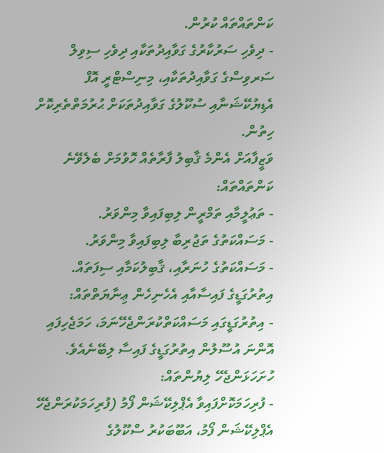ކަންތައްތައް ކުރުން.
- ދިވެހި ސަރުކާރުގެ ގަވާއިދުތަކާއި ދިވެހި ސިވިލް ސަރވިސްގެ ގަވާއިދުތަކާއި، މިނިސްޓްރީ އޮފް އެޑިޔުކޭޝަނާއި ސުކޫލުގެ ގަވާއިދުތަކަށް ޙުރުމަތްތެރިކޮށް ހިތުން.
ވަޒީފާއަށް އެންމެ ޤާބިލު ފާރާތެއް ހޮވުމަށް ބެލެވޭނެ ކަންތައްތައް:
- ތަޢުލީމާއި ތަމްރީން ލިބިފައިވާ މިންވަރު.
- މަސައްކަތުގެ ތަޖުރިބާ ލިބިފައިވާ މިންވަރު.
- މަސައްކަތުގެ ހުނަރާއި، ޤާބިލުކަމާއި ސިފަތައް.
އިތުރުގަޑީގެ ފައިސާއާއި އެހެނިހެން ޢިނާޔަތްތައް:
- އިތުރުގަޑީގައި މަސައްކަތްކުރަންޖެހޭނަމަ، ހަމަޖެހިފައި އޮންނަ އުސޫލުން އިތުރުގަޑީގެ ފައިސާ ލިބޭނެއެވެ.
ހުށަހަޅަންޖެހޭ ލިޔުންތައް:
- ފުރިހަމަކޮށްފައިވާ އެޕްލިކޭޝަން ފޯމު (ފުރިހަމަކުރަންޖެހޭ އެޕްލިކޭޝަން ފޯމު، އަބޫބަކުރު ސްކޫލުގެ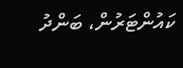ކައުންޓަރުން، ބަންދު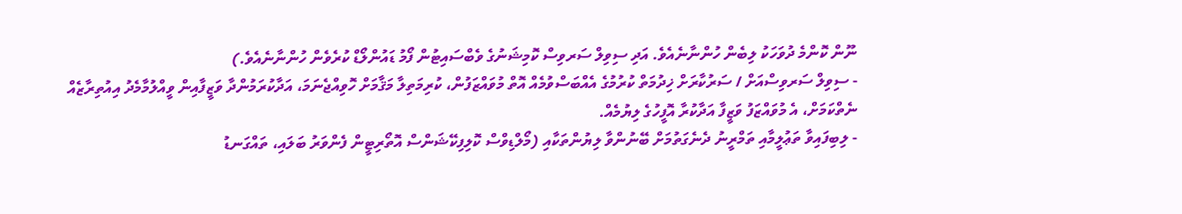ނޫން ކޮންމެ ދުވަހަކު ލިބެން ހުންނާނެއެވެ. އަދި ސިވިލް ސަރވިސް ކޮމިޝަނުގެ ވެބްސައިޓުން ފޯމު ޑައުންލޯޑް ކުރެވެން ހުންނާނެއެވެ.)
- ސިވިލް ސަރވިސްއަށް / ސަރުކާރަށް ޚިދުމަތް ކުރުމުގެ އެއްބަސްވުމެއް އޮތް މުވައްޒަފުން، ކުރިމަތިލާ މަޤާމަށް ހޮވިއްޖެނަމަ، އަދާކުރަމުންދާ ވަޒީފާއިން ވީއްލުމާމެދު އިއުތިރާޒެއް ނެތްކަމަށް، އެ މުވައްޒަފު ވަޒީފާ އަދާކުރާ އޮފީހުގެ ލިޔުމެއް.
- ލިބިފައިވާ ތަޢުލީމާއި ތަމްރީނު ދެނެގަތުމަށް ބޭނުންވާ ލިޔުންތަކާއި (މޯލްޑިވްސް ކޮލިފިކޭޝަންސް އޮތޯރިޓީން ފެންވަރު ބަލައި، ތައްގަނޑު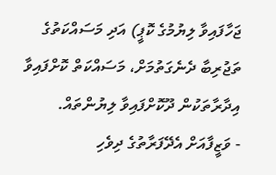ޖަހާފައިވާ ލިޔުމުގެ ކޮޕީ) އަދި މަސައްކަތުގެ ތަޖުރިބާ ދެނެގަތުމަށް، މަސައްކަތް ކޮށްފައިވާ އިދާރާތަކުން ދޫކޮށްފައިވާ ލިޔުންތައް.
- ވަޒީފާއަށް އެދޭފަރާތުގެ ދިވެހި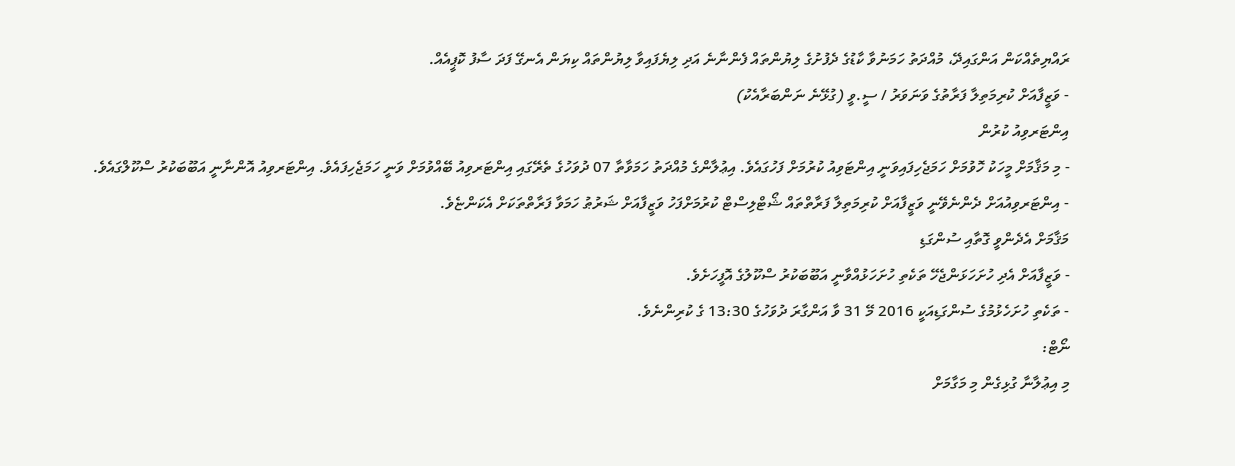ރައްޔިތެއްކަން އަންގައިދޭ، މުއްދަތު ހަމަނުވާ ކާޑުގެ ދެފުށުގެ ލިޔުންތައް ފެންނާނެ އަދި ލިޔެފައިވާ ލިޔުންތައް ކިޔަން އެނގޭ ފަދަ ސާފު ކޮޕީއެއް.
- ވަޒީފާއަށް ކުރިމަތިލާ ފަރާތުގެ ވަނަވަރު / ސީ.ވީ (ގުޅޭނެ ނަންބަރާއެކު)
އިންޓަރވިއު ކުރުން
- މި މަޤާމަށް މީހަކު ހޮވުމަށް ހަމަޖެހިފައިވަނީ އިންޓަވިއު ކުރުމަށް ފަހުގައެވެ. އިޢުލާންގެ މުއްދަތު ހަމަވާތާ 07 ދުވަހުގެ ތެރޭގައި އިންޓަރވިއު ބޭއްވުމަށް ވަނީ ހަމަޖެހިފައެވެ. އިންޓަރވިއު އޮންނާނީ އަބޫބަކުރު ސްކޫލްގައެވެ.
- އިންޓަރވިއުއަށް ދެންނެވޭނީ ވަޒީފާއަށް ކުރިމަތިލާ ފަރާތްތައް ޝޯޓްލިސްޓް ކުރުމަށްފަހު ވަޒީފާއަށް ޝަރުޠު ހަމަވާ ފަރާތްތަކަށް އެކަންޏެވެ.
މަޤާމަށް އެދެންވީ ގޮތާއި ސުންގަޑި
- ވަޒީފާއަށް އެދި ހުށަހަޅަންޖެހޭ ތަކެތި ހުށަހަޅުއްވާނީ އަބޫބަކުރު ސްކޫލުގެ އޮފީހަށެވެ.
- ތަކެތި ހުށަހެޅުމުގެ ސުންގަޑިއަކީ 2016 މޭ 31 ވާ އަންގާރަ ދުވަހުގެ 13:30 ގެ ކުރިންނެވެ.
ނޯޓް:
މި އިޢުލާނާ ގުޅިގެން މި މަގާމަށް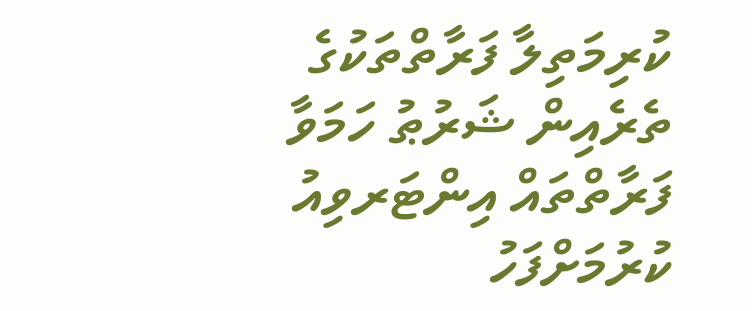ކުރިމަތިލާ ފަރާތްތަކުގެ ތެރެއިން ޝަރުޠު ހަމަވާ ފަރާތްތައް އިންޓަރވިއު ކުރުމަށްފަހު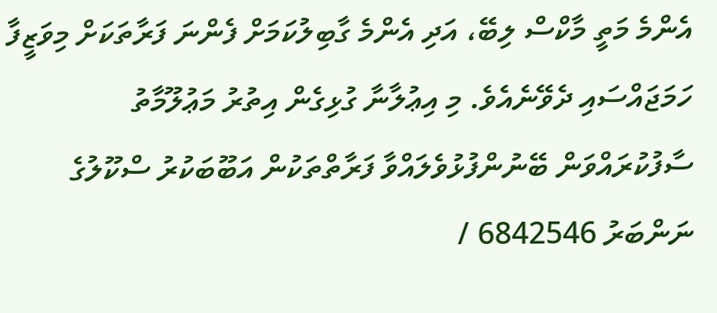އެންމެ މަތީ މާކްސް ލިބޭ، އަދި އެންމެ ގާބިލުކަމަށް ފެންނަ ފަރާތަކަށް މިވަޒީފާ ހަމަޖައްސައި ދެވޭނެއެވެ. މި އިޢުލާނާ ގުޅިގެން އިތުރު މަޢުލޫމާތު ސާފުކުރައްވަން ބޭނުންފުޅުވެލައްވާ ފަރާތްތަކުން އަބޫބަކުރު ސްކޫލުގެ ނަންބަރު 6842546 /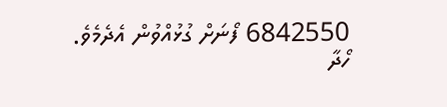6842550 ފޯނަށް ގުޅުއްވުން އެދެމެވެ.
ހޯދާ